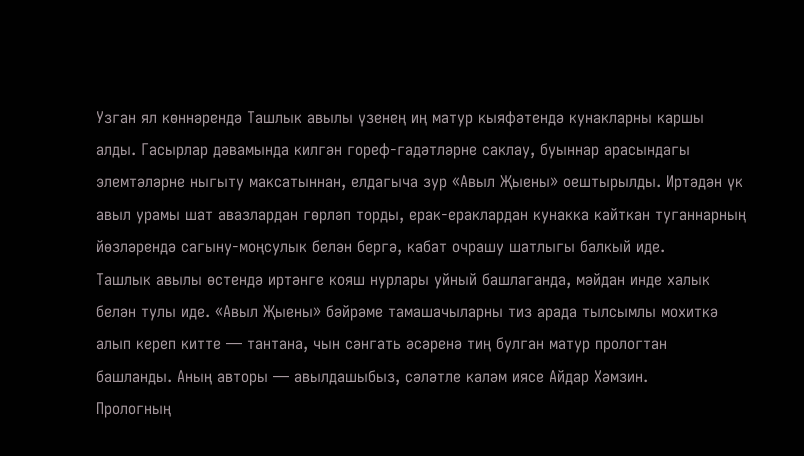Узган ял көннәрендә Ташлык авылы үзенең иң матур кыяфәтендә кунакларны каршы алды. Гасырлар дәвамында килгән гореф-гадәтләрне саклау, буыннар арасындагы элемтәләрне ныгыту максатыннан, елдагыча зур «Авыл Җыены» оештырылды. Иртәдән үк авыл урамы шат авазлардан гөрләп торды, ерак-ераклардан кунакка кайткан туганнарның йөзләрендә сагыну-моңсулык белән бергә, кабат очрашу шатлыгы балкый иде.
Ташлык авылы өстендә иртәнге кояш нурлары уйный башлаганда, мәйдан инде халык белән тулы иде. «Авыл Җыены» бәйрәме тамашачыларны тиз арада тылсымлы мохиткә алып кереп китте — тантана, чын сәнгать әсәренә тиң булган матур прологтан башланды. Аның авторы — авылдашыбыз, сәләтле каләм иясе Айдар Хәмзин.
Прологның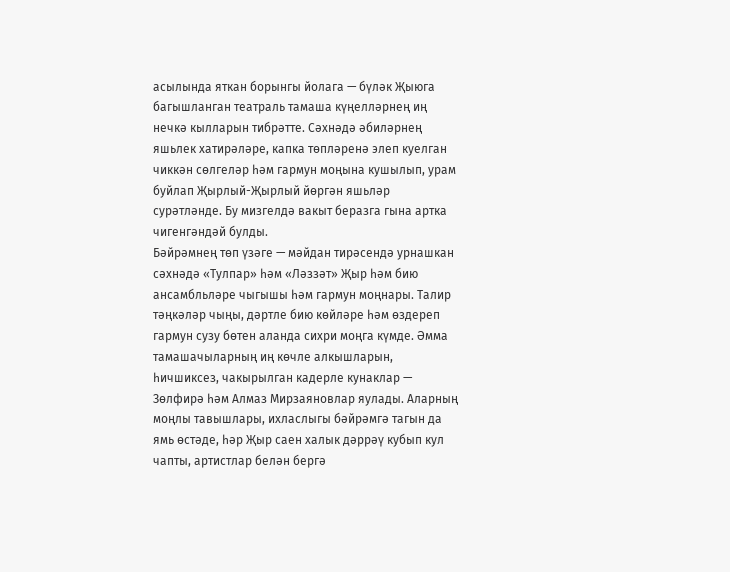асылында яткан борынгы йолага — бүләк Җыюга багышланган театраль тамаша күңелләрнең иң нечкә кылларын тибрәтте. Сәхнәдә әбиләрнең яшьлек хатирәләре, капка төпләренә элеп куелган чиккән сөлгеләр һәм гармун моңына кушылып, урам буйлап Җырлый-Җырлый йөргән яшьләр сурәтләнде. Бу мизгелдә вакыт беразга гына артка чигенгәндәй булды.
Бәйрәмнең төп үзәге — мәйдан тирәсендә урнашкан сәхнәдә «Тулпар» һәм «Ләззәт» Җыр һәм бию ансамбльләре чыгышы һәм гармун моңнары. Талир тәңкәләр чыңы, дәртле бию көйләре һәм өздереп гармун сузу бөтен аланда сихри моңга күмде. Әмма тамашачыларның иң көчле алкышларын, һичшиксез, чакырылган кадерле кунаклар — Зөлфирә һәм Алмаз Мирзаяновлар яулады. Аларның моңлы тавышлары, ихласлыгы бәйрәмгә тагын да ямь өстәде, һәр Җыр саен халык дәррәү кубып кул чапты, артистлар белән бергә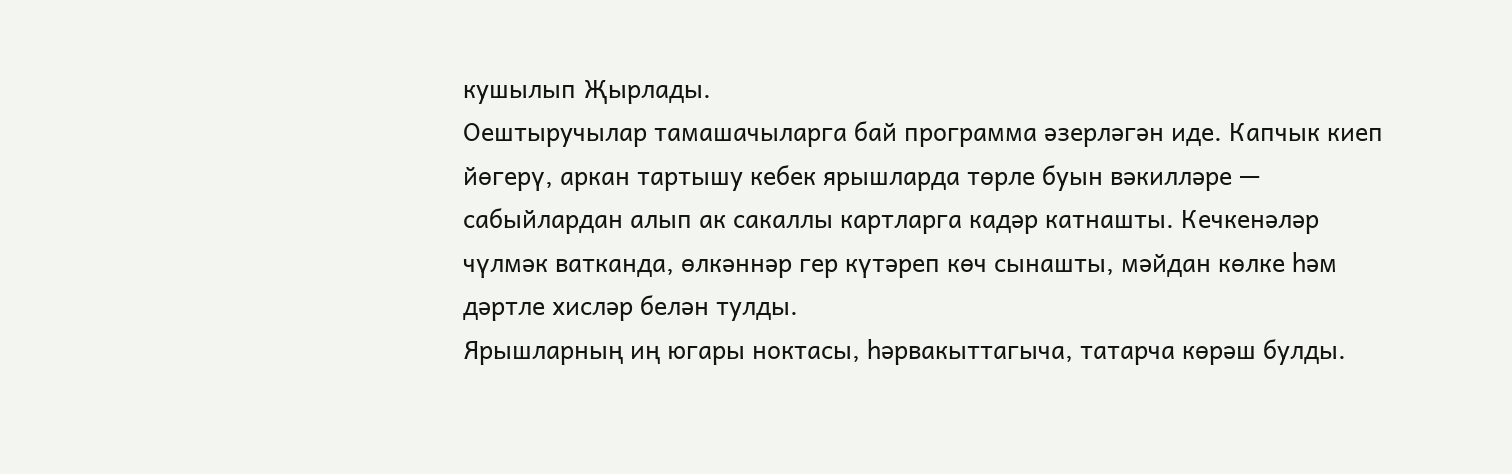кушылып Җырлады.
Оештыручылар тамашачыларга бай программа әзерләгән иде. Капчык киеп йөгерү, аркан тартышу кебек ярышларда төрле буын вәкилләре — сабыйлардан алып ак сакаллы картларга кадәр катнашты. Кечкенәләр чүлмәк ватканда, өлкәннәр гер күтәреп көч сынашты, мәйдан көлке һәм дәртле хисләр белән тулды.
Ярышларның иң югары ноктасы, һәрвакыттагыча, татарча көрәш булды.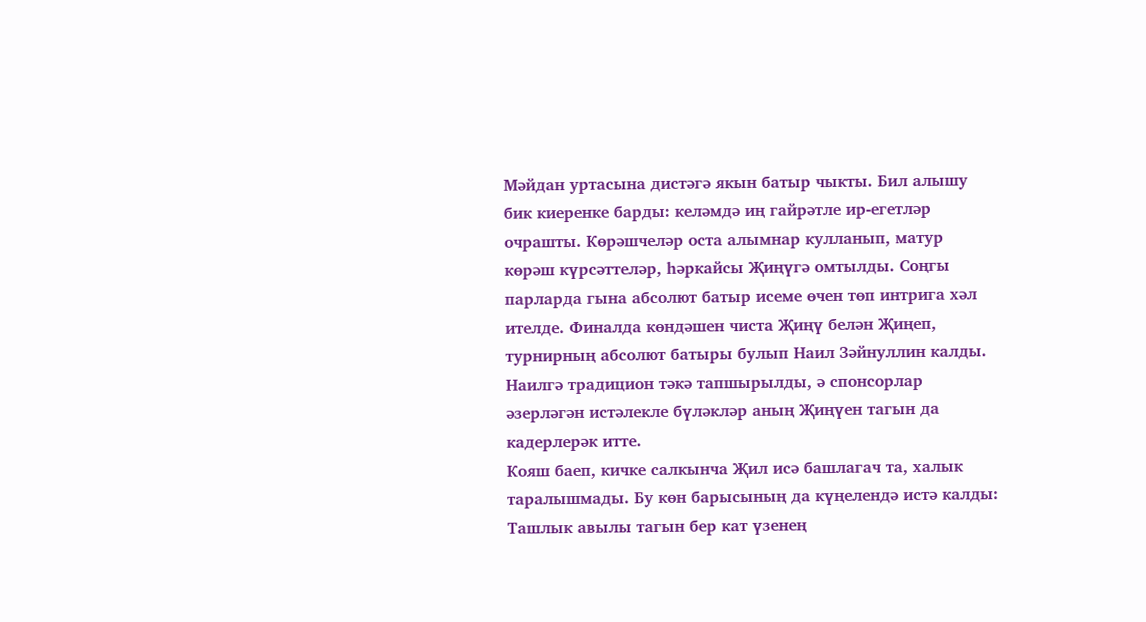Мәйдан уртасына дистәгә якын батыр чыкты. Бил алышу бик киеренке барды: келәмдә иң гайрәтле ир-егетләр очрашты. Көрәшчеләр оста алымнар кулланып, матур көрәш күрсәттеләр, һәркайсы Җиңүгә омтылды. Соңгы парларда гына абсолют батыр исеме өчен төп интрига хәл ителде. Финалда көндәшен чиста Җиңү белән Җиңеп, турнирның абсолют батыры булып Наил Зәйнуллин калды. Наилгә традицион тәкә тапшырылды, ә спонсорлар әзерләгән истәлекле бүләкләр аның Җиңүен тагын да кадерлерәк итте.
Кояш баеп, кичке салкынча Җил исә башлагач та, халык таралышмады. Бу көн барысының да күңелендә истә калды: Ташлык авылы тагын бер кат үзенең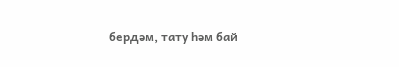бердәм, тату һәм бай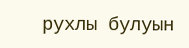рухлы булуын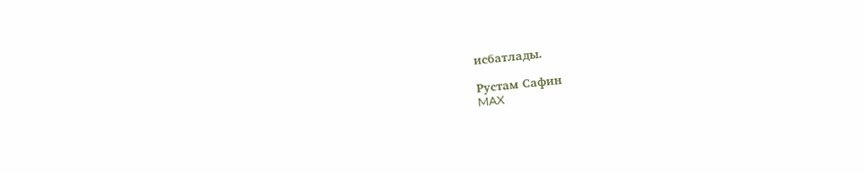исбатлады.

Рустам Сафин
MAX